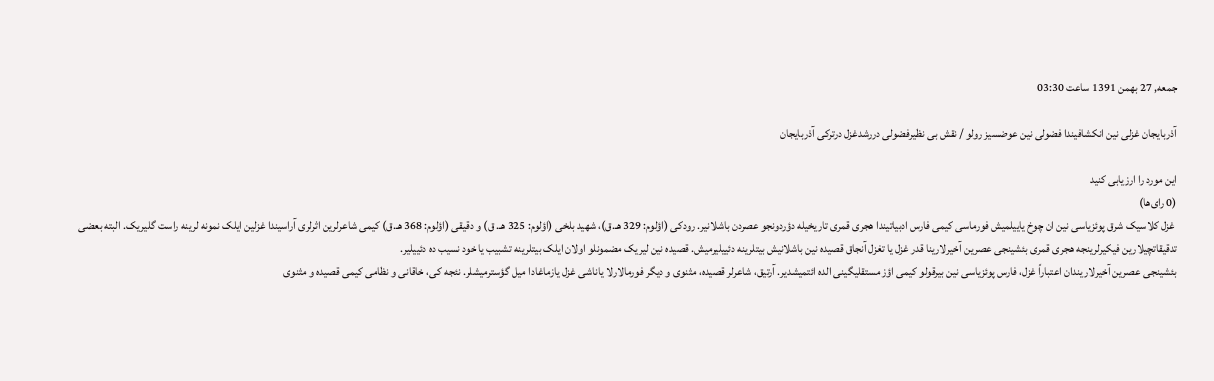جمعه, 27 بهمن 1391 ساعت 03:30

آذربایجان غزلی نین انکشافیندا فضولی نین عوضسیز رولو / نقش بی نظیرفضولی دررشدغزل درترکی آذربایجان

این مورد را ارزیابی کنید
(0 رای‌ها)
 غزل کلاسیک شرق پوئزیاسی نین ان چوخ یاییلمیش فورماسی کیمی فارس ادبیاتیندا هجری قمری تاریخیله دؤردونجو عصردن باشلانیر. رودکی (اؤلوم: 329 هـ.ق)، شهید بلخی (اؤلوم: 325 هـ. ق) و دقیقی (اؤلوم: 368 هـ.ق) کیمی شاعرلرین اثرلری آراسیندا غزلین ایلک نمونه لرینه راست گلیریک. البته بعضی تدقیقاتچیلارین فیکیرلرینجه هجری قمری بئشینجی عصرین آخیرلارینا قدر غزل یا تغزل آنجاق قصیده نین باشلانیش بیتلرینه دئییلیرمیش. قصیده نین لیریک مضمونلو اولان ایلک بیتلرینه تشبیب یا خود نسیب ده دئییلیر.
بئشینجی عصرین آخیرلاریندان اعتباراً غزل، فارس پوئزیاسی نین بیرقولو کیمی اؤز مستقلیگینی الده ائتمیشدیر. آرتیق، شاعرلر قصیده، مثنوی و دیگر فورمالارلا یاناشی غزل یازماغادا میل گؤسترمیشلر. نئجه کی، خاقانی و نظامی کیمی قصیده و مثنوی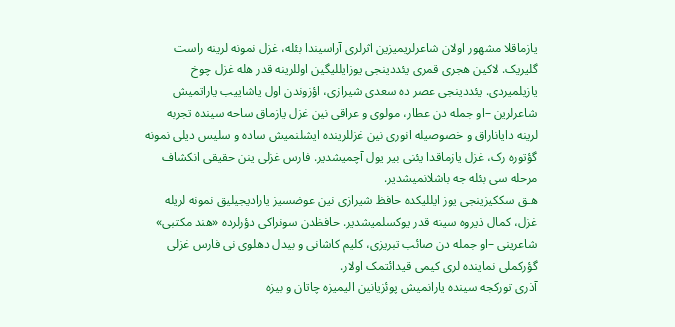یازماقلا مشهور اولان شاعرلریمیزین اثرلری آراسیندا بئله، غزل نمونه لرینه راست گلیریک. لاکین هجری قمری یئددینجی یوزایللیگین اوللرینه قدر هله غزل چوخ یازیلمیردی. یئددینجی عصر ده سعدی شیرازی، اؤزوندن اول یاشاییب یاراتمیش شاعرلرین –او جمله دن عطار، مولوی و عراقی نین غزل یازماق ساحه سینده تجربه لرینه دایاناراق و خصوصیله انوری نین غزللرینده ایشلنمیش ساده و سلیس دیلی نمونه گؤتوره رک، غزل یازماقدا یئنی بیر یول آچمیشدیر. فارس غزلی ینن حقیقی انکشاف مرحله سی بئله جه باشلانمیشدیر.
هـق سککیزینجی یوز ایللیکده حافظ شیرازی نین عوضسیز یارادیجیلیق نمونه لریله غزل، کمال ذیروه سینه قدر یوکسلمیشدیر. حافظدن سونراکی دؤرلرده «هند مکتبی» شاعرینی –او جمله دن صائب تبریزی، کلیم کاشانی و بیدل دهلوی نی فارس غزلی گؤرکملی نماینده لری کیمی قیدائتمک اولار.
آذری تورکجه سینده یارانمیش پوئزیانین الیمیزه چاتان و بیزه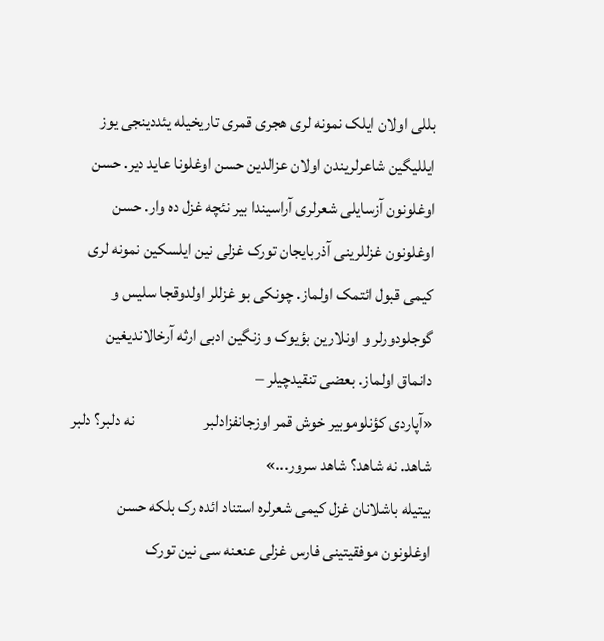بللی اولان ایلک نمونه لری هجری قمری تاریخیله یئددینجی یوز ایللیگین شاعرلریندن اولان عزالدین حسن اوغلونا عاید دیر. حسن اوغلونون آزسایلی شعرلری آراسیندا بیر نئچه غزل ده وار. حسن اوغلونون غزللرینی آذربایجان تورک غزلی نین ایلسکین نمونه لری کیمی قبول ائتمک اولماز. چونکی بو غزللر اولدوقجا سلیس و گوجلودورلر و اونلارین بؤیوک و زنگین ادبی ارثه آرخالاندیغین دانماق اولماز. بعضی تنقیدچیلر –
«آپاردی کؤنلوموبیر خوش قمر اوزجانفزادلبر                     نه دلبر؟ دلبر شاهد. نه شاهد؟ شاهد سرور...»
بیتیله باشلانان غزل کیمی شعرلره استناد ائده رک بلکه حسن اوغلونون موفقیتینی فارس غزلی عنعنه سی نین تورک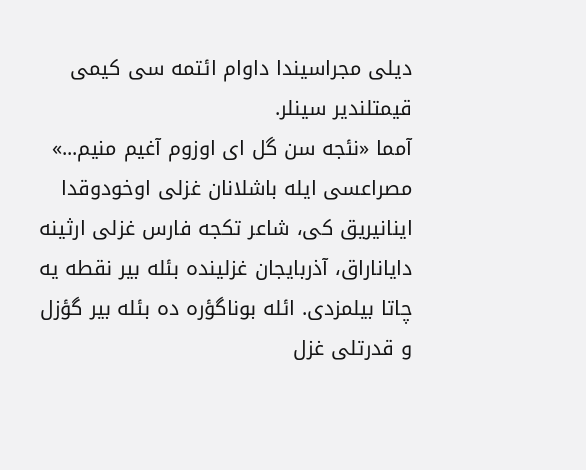دیلی مجراسیندا داوام ائتمه سی کیمی قیمتلندیر سینلر.
آمما «نئجه سن گل ای اوزوم آغیم منیم...» مصراعسی ایله باشلانان غزلی اوخودوقدا اینانیریق کی، شاعر تکجه فارس غزلی ارثینه دایاناراق، آذربایجان غزلینده بئله بیر نقطه یه چاتا بیلمزدی. ائله بوناگؤره ده بئله بیر گؤزل و قدرتلی غزل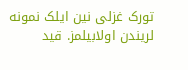تورک غزلی نین ایلک نمونه لریندن اولابیلمز. قید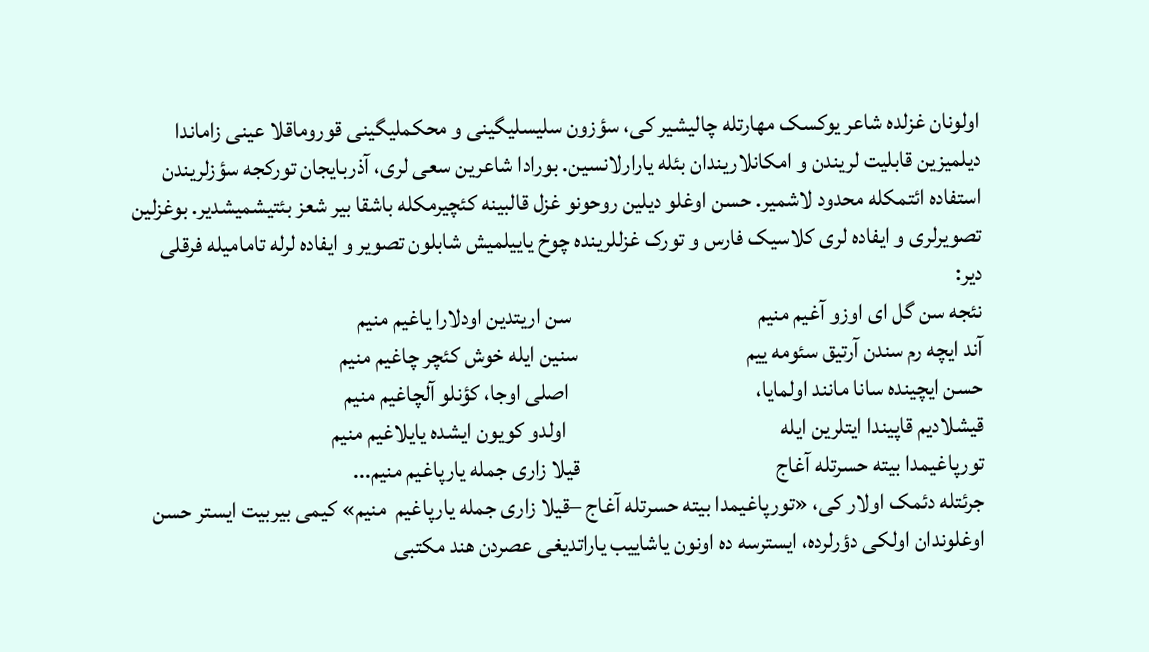اولونان غزلده شاعر یوکسک مهارتله چالیشیر کی، سؤزون سلیسلیگینی و محکملیگینی قوروماقلا عینی زاماندا دیلمیزین قابلیت لریندن و امکانلاریندان بئله یارارلانسین. بورادا شاعرین سعی لری، آذربایجان تورکجه سؤزلریندن استفاده ائتمکله محدود لاشمیر. حسن اوغلو دیلین روحونو غزل قالبینه کئچیرمکله باشقا بیر شعز بئتیشمیشدیر. بوغزلین تصویرلری و ایفاده لری کلاسیک فارس و تورک غزللرینده چوخ یاییلمیش شابلون تصویر و ایفاده لرله تامامیله فرقلی دیر:
نئجه سن گل ای اوزو آغیم منیم                                         سن اریتدین اودلارا یاغیم منیم
آند ایچه رم سندن آرتیق سئومه ییم                                     سنین ایله خوش کئچر چاغیم منیم
حسن ایچینده سانا مانند اولمایا،                                         اصلی اوجا، کؤنلو آلچاغیم منیم
قیشلادیم قاپیندا ایتلرین ایله                                               اولدو کویون ایشده یایلاغیم منیم
تورپاغیمدا بیته حسرتله آغاج                                           قیلا زاری جمله یارپاغیم منیم...
جرئتله دئمک اولار کی، «تورپاغیمدا بیته حسرتله آغاج –قیلا زاری جمله یارپاغیم  منیم» کیمی بیربیت ایستر حسن اوغلوندان اولکی دؤرلرده، ایسترسه ده اونون یاشاییب یاراتدیغی عصردن هند مکتبی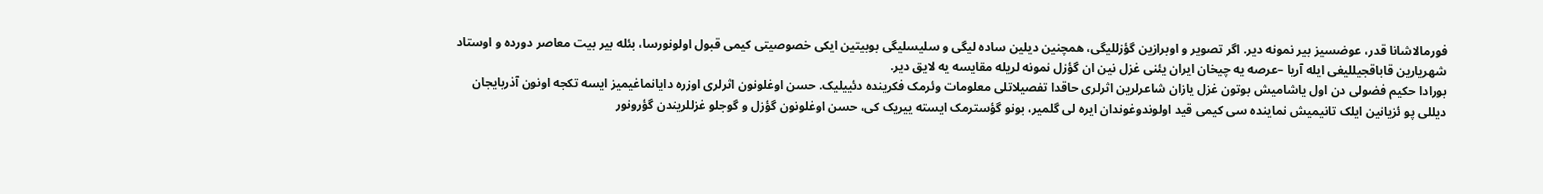فورمالاشانا قدر، عوضسیز بیر نمونه دیر. اگر تصویر و اوبرازین گؤزللیگی، همچنین دیلین ساده لیگی و سلیسلیگی بوبیتین ایکی خصوصیتی کیمی قبول اولونورسا، بئله بیر بیت معاصر دورده و اوستاد شهریارین قاباقجیللیغی ایله آریا –عرصه یه چیخان ایران یئنی غزل نین ان گؤزل نمونه لریله مقایسه یه لایق دیر.
بورادا حکیم فضولی دن اول یاشامیش بوتون غزل یازان شاعرلرین اثرلری حاقدا تفصیلاتلی معلومات وئرمک فکرینده دئییلیک. حسن اوغلونون اثرلری اوزره دایانماغیمیز ایسه تکجه اونون آذربایجان دیللی پو ئزیانین ایلک تانیمیش نماینده سی کیمی قید اولوندوغوندان ایره لی گلمیر، بونو گؤسترمک ایسته ییریک کی، حسن اوغلونون گؤزل و گوجلو غزللریندن گؤرونور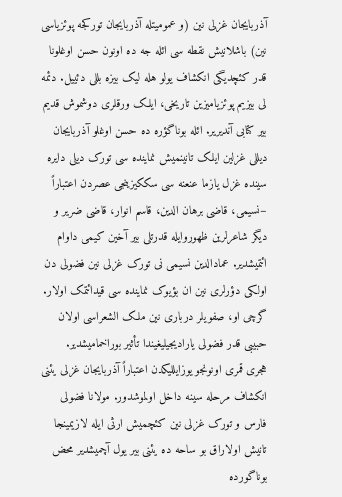آذربایجان غزلی نین (و عمومیتله آذربایجان تورکجه پوئزیاسی نین) باشلانیش نقطه سی ائله جه ده اونون حسن اوغلونا قدر کئچدیگی انکشاف یولو هله لیک بیزه بللی دئییل. دئمه لی بیزیم پوئزیامیزین تاریخی، ایلک ورقلری دوشموش قدیم بیر کتابی آندیریر. ائله بوناگؤره ده حسن اوغلو آذربایجان دیللی غزلین ایلک تانینمیش نماینده سی تورک دیلی دایره سینده غزل یازما عنعنه سی سککیزینجی عصردن اعتباراً –نسیمی، قاضی برهان الدین، قاسم انوار، قاضی ضریر و دیگر شاعرلرین ظهوروایله قدرتلی بیر آخین کیمی داوام ائتمیشدیر. عمادالدین نسیمی نی تورک غزلی نین فضولی دن اولکی دؤرلری نین ان بؤیوک نماینده سی قیدائتمک اولار. گرچی او، صفویلر درباری نین ملک الشعراسی اولان حبیبی قدر فضولی یارادیجیلیغیندا تأثیر بوراخمامیشدیر.
هجری قمری اونونجو یوزایللیکدن اعتباراً آذربایجان غزلی یئنی انکشاف مرحله سینه داخل اولموشدور. مولانا فضولی فارس و تورک غزلی نین کئچمیش ارثی ایله لازیمینجا تانیش اولاراق بو ساحه ده یئنی بیر یول آچمیشدیر محض بوناگورده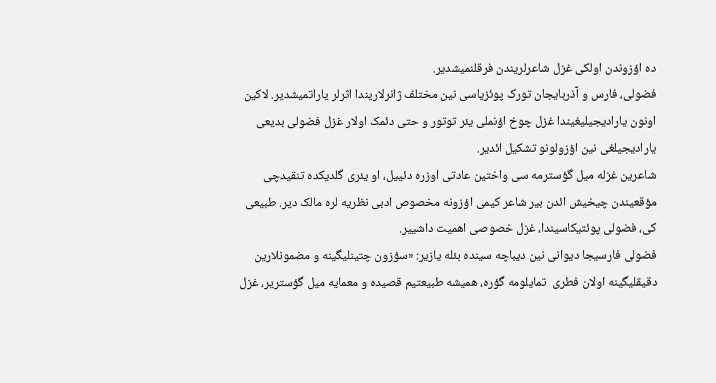ده اؤزوندن اولکی غزل شاعرلریندن فرقلنمیشدیر.
فضولی، فارس و آذربایجان تورک پوئزیاسی نین مختلف ژانرلاریندا اثرلر یاراتمیشدیر. لاکین اونون یارادیجیلیغیندا غزل چوخ اؤنملی یئر توتور و حتی دئمک اولار غزل فضولی بدیعی یارادیجیلغی نین اؤزولونو تشکیل ائدیر.
شاعرین غزله میل گؤسترمه سی واختین عادتی اوزره دئییل، او یئری گلدیکده تنقیدچی مؤقعیندن چیخیش ائدن بیر شاعر کیمی اؤزونه مخصوص ادبی نظریه لره مالک دیر. طبیعی کی، فضولی پوئتیکاسیندا، غزل خصوصی اهمیت داشییر.
فضولی فارسیجا دیوانی نین دیباچه سینده بئله یازیر: «سؤزون چتینلیگینه و مضمونلارین دقیقلیگینه اولان فطری  تمایلومه گؤره، همیشه طبیعتیم قصیده و معمایه میل گؤستریر، غزل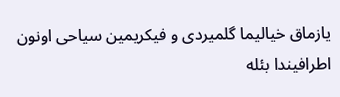یازماق خیالیما گلمیردی و فیکریمین سیاحی اونون اطرافیندا بئله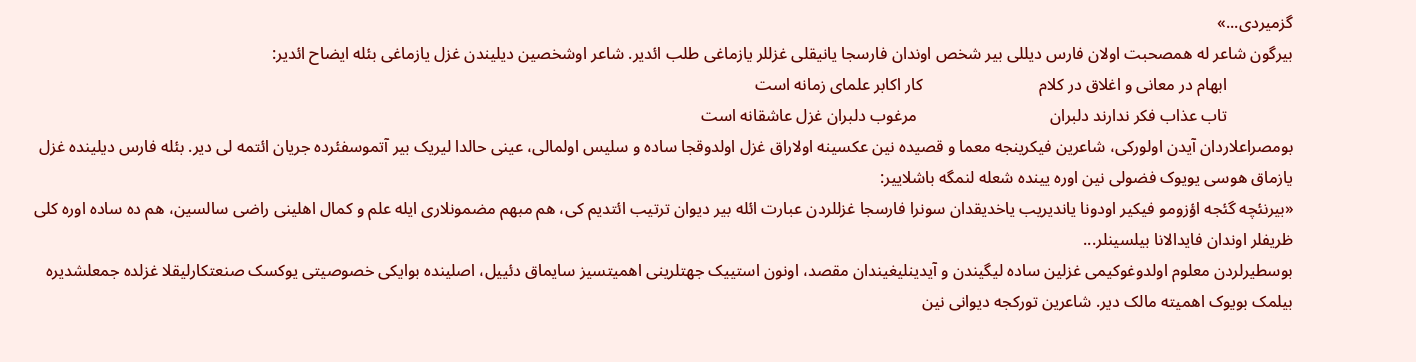گزمیردی...»
بیرگون شاعر له همصحبت اولان فارس دیللی بیر شخص اوندان فارسجا یانیقلی غزللر یازماغی طلب ائدیر. شاعر اوشخصین دیلیندن غزل یازماغی بئله ایضاح ائدیر:
                ابهام در معانی و اغلاق در کلام                            کار اکابر علمای زمانه است
                تاب عذاب فکر ندارند دلبران                                مرغوب دلبران غزل عاشقانه است
بومصراعلاردان آیدن اولورکی، شاعرین فیکرینجه معما و قصیده نین عکسینه اولاراق غزل اولدوقجا ساده و سلیس اولمالی، عینی حالدا لیریک بیر آتموسفئرده جریان ائتمه لی دیر. بئله فارس دیلینده غزل یازماق هوسی یویوک فضولی نین اوره یینده شعله لنمگه باشلاییر:
«بیرنئچه گئجه اؤزومو فیکیر اودونا یاندیریب یاخدیقدان سونرا فارسجا غزللردن عبارت ائله بیر دیوان ترتیب ائتدیم کی، هم مبهم مضمونلاری ایله علم و کمال اهلینی راضی سالسین، هم ده ساده اوره کلی ظریفلر اوندان فایدالانا بیلسینلر...
بوسطیرلردن معلوم اولدوغوکیمی غزلین ساده لیگیندن و آیدینلیغیندان مقصد، اونون استییک جهتلرینی اهمیتسیز سایماق دئییل، اصلینده بوایکی خصوصیتی یوکسک صنعتکارلیقلا غزلده جمعلشدیره بیلمک بویوک اهمیته مالک دیر. شاعرین تورکجه دیوانی نین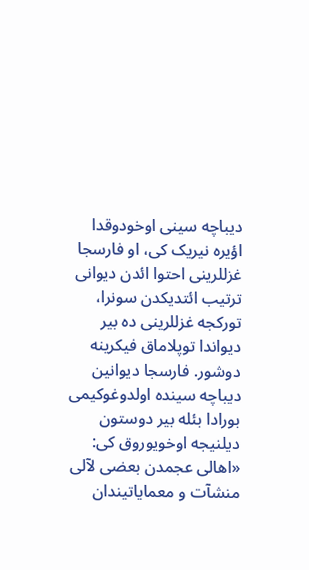دیباچه سینی اوخودوقدا اؤیره نیریک کی، او فارسجا غزللرینی احتوا ائدن دیوانی ترتیب ائتدیکدن سونرا، تورکجه غزللرینی ده بیر دیواندا توپلاماق فیکرینه دوشور. فارسجا دیوانین دیباچه سینده اولدوغوکیمی بورادا بئله بیر دوستون دیلنیجه اوخویوروق کی: «اهالی عجمدن بعضی لآلی منشآت و معمایاتیندان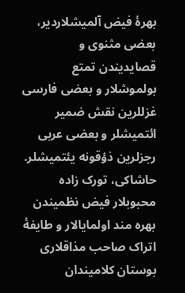بهرۀ فیض آلمیشلاردیر، بعضی مثنوی و قصایدیندن تمتع بولموشلار و بعضی فارسی غزللرین نقش ضمیر ائتمیشلر و بعضی عربی رجزلرین ذؤقونه یئتمیشلر. حاشاکی، تورک زاده محبوبلار فیض نظمیندن بهره مند اولمایالار و طایفۀ اتراک صاحب مذاقلاری بوستان کلامیندان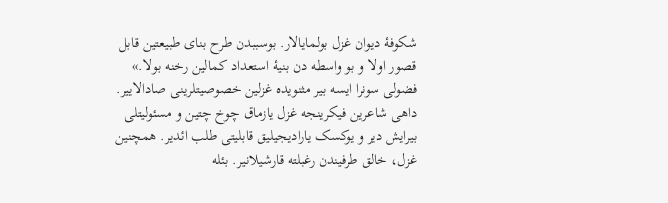شکوفۀ دیوان غزل بولمایالار. بوسببدن طرح بنای طبیعتین قابل قصور اولا و بو واسطه دن بنیۀ استعداد کمالین رخنه بولا.»
فضولی سونرا ایسه بیر مثنویده غزلین خصوصیتلرینی صادالاییر. داهی شاعرین فیکرینجه غزل یازماق چوخ چتین و مسئولیتلی بیرایش دیر و یوکسک یارادیجیلیق قابلیتی طلب ائدیر. همچنین غزل، خالق طرفیندن رغبلته قارشیلانیر. بئله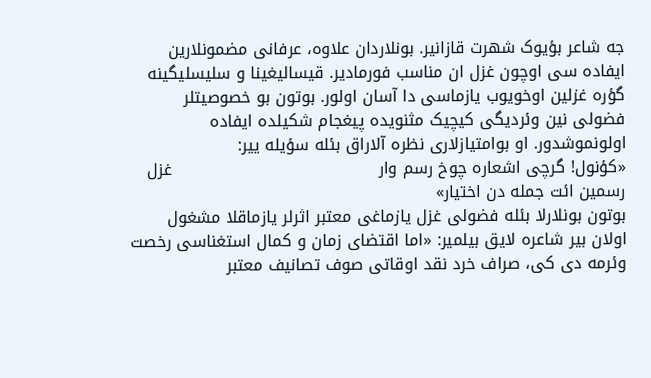جه شاعر بؤیوک شهرت قازانیر. بونلاردان علاوه، عرفانی مضمونلارین ایفاده سی اوچون غزل ان مناسب فورمادیر. قیسالیغینا و سلیسلیگینه گؤره غزلین اوخویوب یازماسی دا آسان اولور. بوتون بو خصوصیتلر فضولی نین وئردیگی کیچیک مثنویده پیغجام شکیلده ایفاده اولونموشدور. او بوامتیازلاری نظره آلاراق بئله سؤیله ییر:
«کؤنول! گرچی اشعاره چوخ رسم وار                                      غزل رسمین ائت جمله دن اختیار»
بوتون بونلارلا بئله فضولی غزل یازماغی معتبر اثرلر یازماقلا مشغول اولان بیر شاعره لایق بیلمیر: «اما اقتضای زمان و کمال استغناسی رخصت وئرمه دی کی، صراف خرد نقد اوقاتی صوف تصانیف معتبر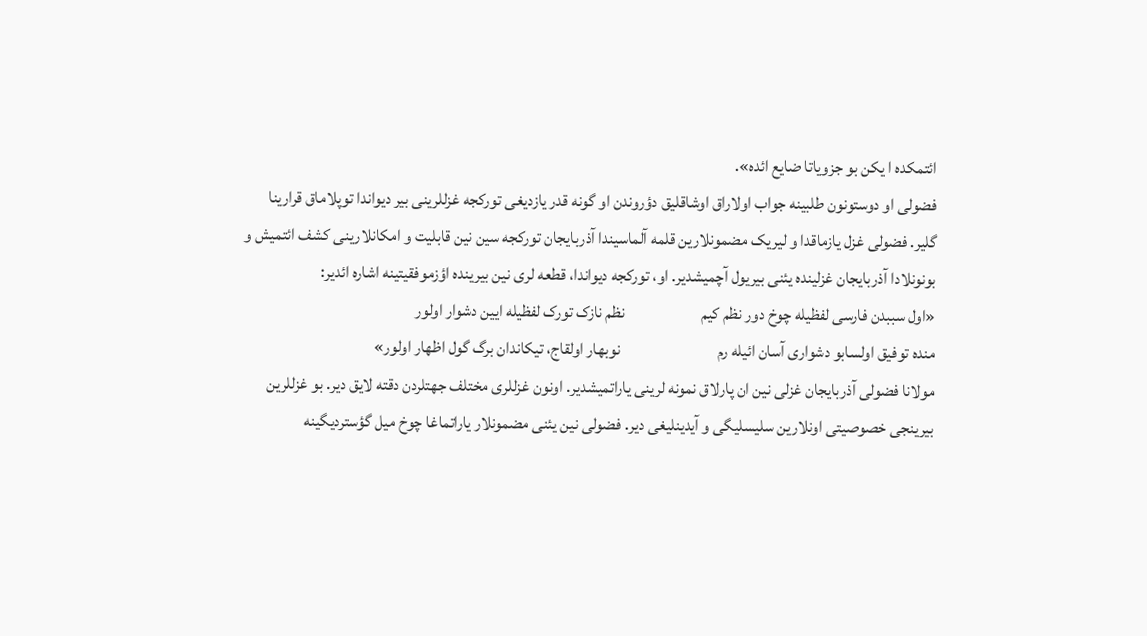ائتمکده ا یکن بو جزویاتا ضایع ائده».
فضولی او دوستونون طلبینه جواب اولاراق اوشاقلیق دؤروندن او گونه قدر یازدیغی تورکجه غزللرینی بیر دیواندا توپلاماق قرارینا گلیر. فضولی غزل یازماقدا و لیریک مضمونلارین قلمه آلماسیندا آذربایجان تورکجه سین نین قابلیت و امکانلارینی کشف ائتمیش و بونونلادا آذربایجان غزلینده یئنی بیریول آچمیشدیر. او، تورکجه دیواندا، قطعه لری نین بیرینده اؤزموفقیتینه اشاره ائدیر:
«اول سببدن فارسی لفظیله چوخ دور نظم کیم                       نظم نازک تورک لفظیله ایین دشوار اولور
منده توفیق اولسابو دشواری آسان ائیله رم                             نوبهار اولقاج، تیکاندان برگ گول اظهار اولور»
مولانا فضولی آذربایجان غزلی نین ان پارلاق نمونه لرینی یاراتمیشدیر. اونون غزللری مختلف جهتلردن دقته لایق دیر. بو غزللرین بیرینجی خصوصیتی اونلارین سلیسلیگی و آیدینلیغی دیر. فضولی نین یئنی مضمونلار یاراتماغا چوخ میل گؤستردیگینه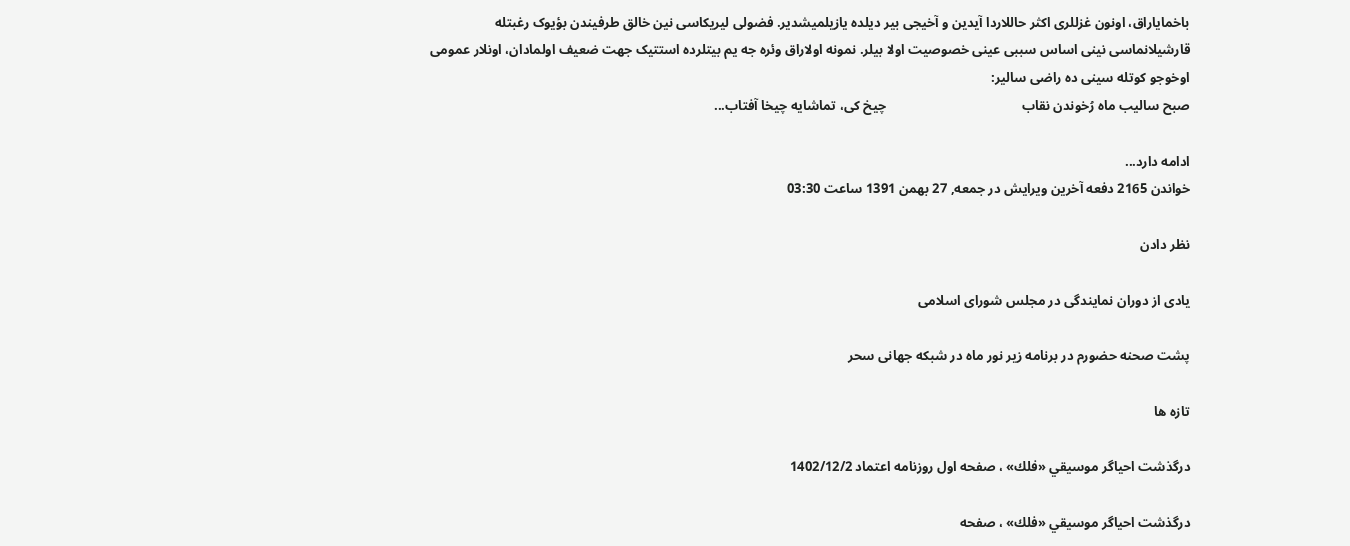باخمایاراق، اونون غزللری اکثر حاللاردا آیدین و آخیجی بیر دیلده یازیلمیشدیر. فضولی لیریکاسی نین خالق طرفیندن بؤیوک رغبتله قارشیلانماسی نینی اساس سببی عینی خصوصیت اولا بیلر. نمونه اولاراق وئره جه یم بیتلرده استتیک جهت ضعیف اولمادان، اونلار عمومی اوخوجو کوتله سینی ده راضی سالیر:
صبح سالیب ماه رُخوندن نقاب                                        چیخ کی، تماشایه چیخا آفتاب...

ادامه دارد...
خواندن 2165 دفعه آخرین ویرایش در جمعه, 27 بهمن 1391 ساعت 03:30

نظر دادن

یادی از دوران نمایندگی در مجلس شورای اسلامی

پشت صحنه حضورم در برنامه زير نور ماه در شبكه جهانى سحر

تازه ها

درگذشت احياگر موسيقي «فلك» ، صفحه اول روزنامه اعتماد 1402/12/2

درگذشت احياگر موسيقي «فلك» ، صفحه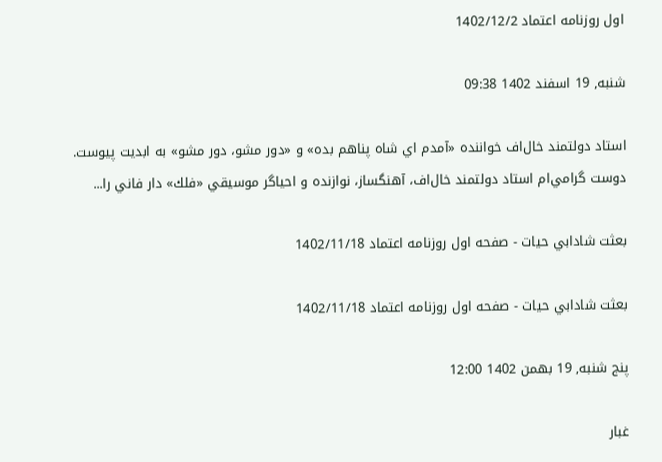اول روزنامه اعتماد 1402/12/2

شنبه, 19 اسفند 1402 09:38

استاد دولتمند خال‌اف‌ خواننده «آمدم ‌اي شاه پناهم بده» و «دور مشو، دور مشو» به ابديت پيوست.  دوست گرامي‌ام استاد دولتمند خال‌اف، آهنگساز، نوازنده و احياگر موسيقي «فلك» دار فاني را...

بعثت شادابي حيات - صفحه اول روزنامه اعتماد 1402/11/18

بعثت شادابي حيات - صفحه اول روزنامه اعتماد 1402/11/18

پنج شنبه, 19 بهمن 1402 12:00

غبار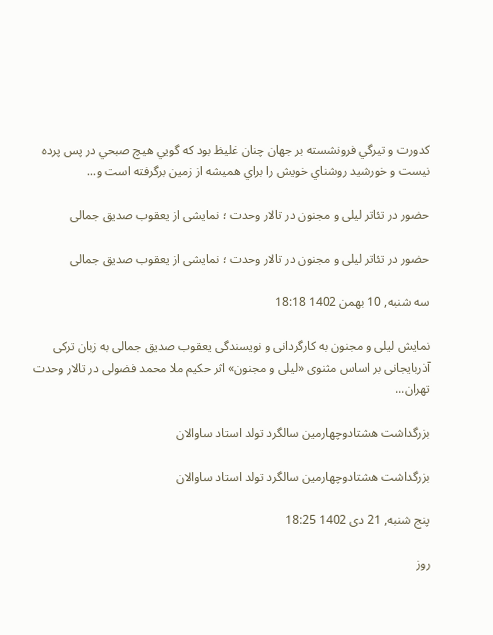كدورت و تيرگي فرونشسته بر جهان چنان غليظ بود كه گويي هيچ صبحي در پس پرده نيست و خورشيد روشناي خويش را براي هميشه از زمين برگرفته است و...

حضور در تئاتر لیلی و مجنون در تالار وحدت ؛ نمایشی از یعقوب صدیق جمالی

حضور در تئاتر لیلی و مجنون در تالار وحدت ؛ نمایشی از یعقوب صدیق جمالی

سه شنبه, 10 بهمن 1402 18:18

نمایش لیلی و مجنون به کارگردانی و نویسندگی یعقوب صدیق جمالی به زبان ترکی آذربایجانی بر اساس مثنوی «لیلی و مجنون» اثر حکیم ملا محمد فضولی در تالار وحدت تهران...

بزرگداشت هشتادوچهارمین سالگرد تولد استاد ساوالان

بزرگداشت هشتادوچهارمین سالگرد تولد استاد ساوالان

پنج شنبه, 21 دی 1402 18:25

روز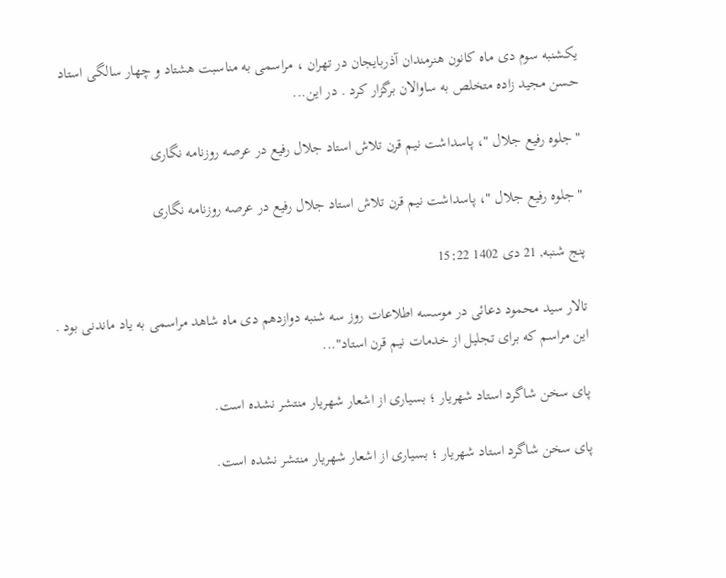یکشنبه سوم دی ماه کانون هنرمندان آذربایجان در تهران ، مراسمی به مناسبت هشتاد و چهار سالگی استاد حسن مجید زاده متخلص به ساوالان برگزار کرد . در این...

" جلوه رفیع جلال "، پاسداشت نیم قرن تلاش استاد جلال رفیع در عرصه روزنامه نگاری

" جلوه رفیع جلال "، پاسداشت نیم قرن تلاش استاد جلال رفیع در عرصه روزنامه نگاری

پنج شنبه, 21 دی 1402 15:22

تالار سید محمود دعائی در موسسه اطلاعات روز سه شنبه دوازدهم دی ماه شاهد مراسمی به یاد ماندنی بود . این مراسم که برای تجلیل از خدمات نیم قرن استاد"...

پای سخن شاگرد استاد شهریار ؛ بسیاری از اشعار شهریار منتشر نشده است.

پای سخن شاگرد استاد شهریار ؛ بسیاری از اشعار شهریار منتشر نشده است.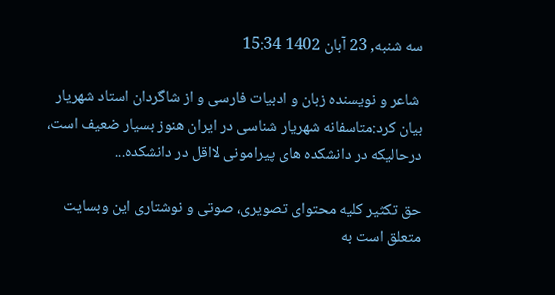سه شنبه, 23 آبان 1402 15:34

 شاعر و نویسنده زبان و ادبیات فارسی و از شاگردان استاد شهریار بیان کرد:متاسفانه شهریار شناسی در ایران هنوز بسیار ضعیف است، درحالیکه در دانشکده های پیرامونی لااقل در دانشکده...

حق تكثير كليه محتواى تصويرى، صوتى و نوشتارى اين وبسايت متعلق است به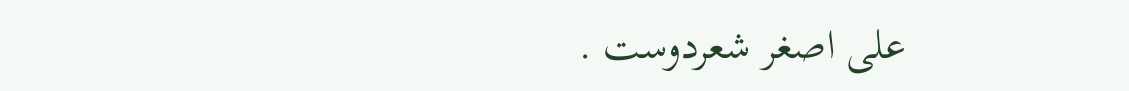على اصغر شعردوست .